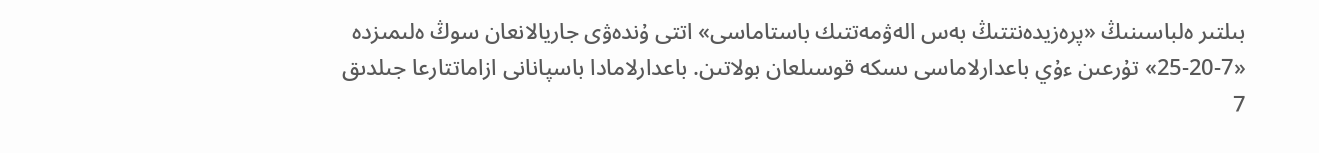بىلتىر ەلباسىنىڭ «پرەزيدەنتتىڭ بەس الەۋمەتتىك باستاماسى» اتتى ۇندەۋى جاريالانعان سوڭ ەلىمىزدە «7-20-25» تۇرعىن ءۇي باعدارلاماسى ىسكە قوسىلعان بولاتىن. باعدارلامادا باسپانانى ازاماتتارعا جىلدىق 7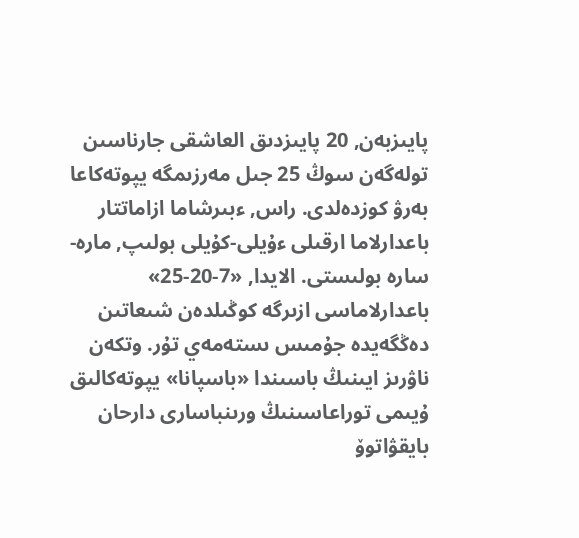پايىزبەن, 20 پايىزدىق العاشقى جارناسىن تولەگەن سوڭ 25 جىل مەرزىمگە يپوتەكاعا بەرۋ كوزدەلدى. راس, ءبىرشاما ازاماتتار باعدارلاما ارقىلى ءۇيلى-كۇيلى بولىپ, مارە-سارە بولىستى. الايدا, «7-20-25» باعدارلاماسى ازىرگە كوڭىلدەن شىعاتىن دەڭگەيدە جۇمىس ىستەمەي تۇر. وتكەن ناۋرىز ايىنىڭ باسىندا «باسپانا» يپوتەكالىق ۇيىمى توراعاسىنىڭ ورىنباسارى دارحان بايقۋاتوۆ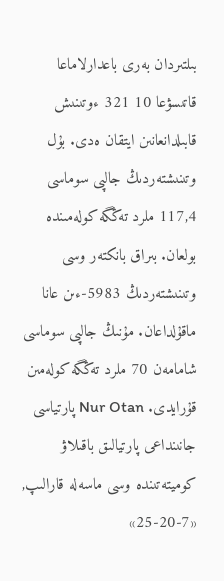بىلتىردان بەرى باعدارلاماعا قاتىسۋعا 10 321 ءوتىنىش قابىلدانعانىن ايتقان ەدى. بۇل وتىنىشتەردىڭ جالپى سوماسى 117,4 ملرد تەڭگە كولەمىندە بولعان. بىراق بانكتەر وسى وتىنىشتەردىڭ 5983-ءىن عانا ماقۇلداعان. مۇنىڭ جالپى سوماسى شامامەن 70 ملرد تەڭگە كولەمىن قۇرايدى. Nur Otan پارتياسى جانىنداعى پارتيالىق باقىلاۋ كوميتەتىندە وسى ماسەلە قارالىپ, «7-20-25»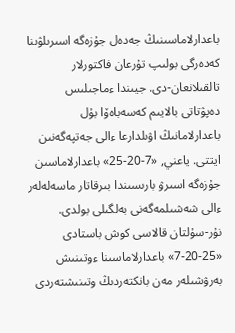باعدارلاماسىنىڭ جەدەل جۇزەگە اسىرىلۋىنا كەدەرگى بولىپ تۇرعان فاكتورلار تالقىلانعان-دى. جيىندا ءماجىلىس دەپۋتاتى بالايىم كەسەباەۆا بۇل باعدارلامانىڭ اۋىلدارعا ءالى جەتپەگەنىن ايتتى. ياعني, «7-20-25» باعدارلاماسىن جۇزەگە اسىرۋ بارىسىندا بىرقاتار ماسەلەلەر ءالى شەشىلمەگەنى بەلگىلى بولدى.
نۇر-سۇلتان قالاسى كوش باستادى
«7-20-25» باعدارلاماسىنا ءوتىنىش بەرۋشىلەر مەن بانكتەردىڭ وتىنىشتەردى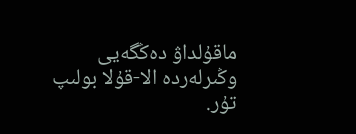ماقۇلداۋ دەڭگەيى وڭىرلەردە الا-قۇلا بولىپ تۇر.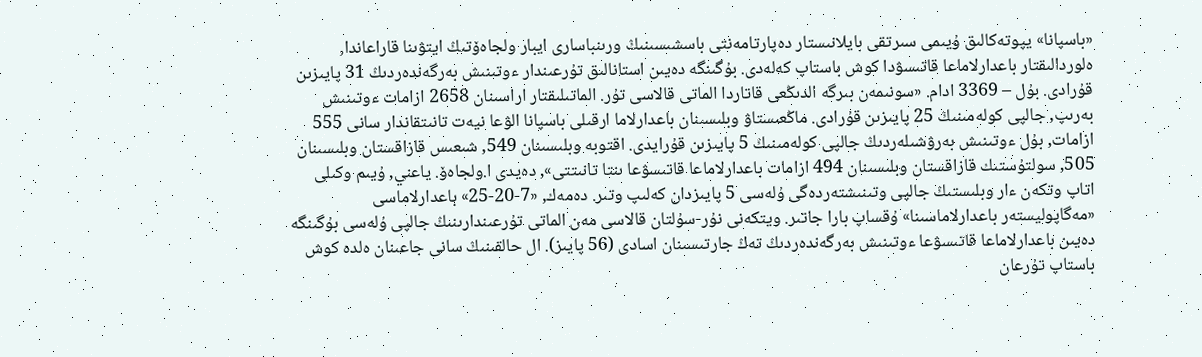«باسپانا» يپوتەكالىق ۇيىمى سىرتقى بايلانىستار دەپارتامەنتى باسشىسىنىڭ ورىنباسارى ايبار ولجاەۆتىڭ ايتۋىنا قاراعاندا, ەلوردالىقتار باعدارلاماعا قاتىسۋدا كوش باستاپ كەلەدى. بۇگىنگە دەيىن استانالىق تۇرعىندار ءوتىنىش بەرگەندەردىڭ 31 پايىزىن قۇرادى. بۇل – 3369 ادام. «سونىمەن بىرگە الدىڭعى قاتاردا الماتى قالاسى تۇر. الماتىلىقتار اراسىنان 2658 ازامات ءوتىنىش بەرىپ, جالپى كولەمىنىڭ 25 پايىزىن قۇرادى. ماڭعىستاۋ وبلىسىنان باعدارلاما ارقىلى باسپانا الۋعا نيەت تانىتقاندار سانى 555 ازامات, بۇل ءوتىنىش بەرۋشىلەردىڭ جالپى كولەمىنىڭ 5 پايىزىن قۇرايدى. اقتوبە وبلىسىنان 549, شىعىس قازاقستان وبلىسىنان 505, سولتۇستىك قازاقستان وبلىسىنان 494 ازامات باعدارلاماعا قاتىسۋعا ىنتا تانىتتى», دەيدى ا.ولجاەۆ. ياعني, ۇيىم وكىلى اتاپ وتكەن ءار وبلىستىڭ جالپى وتىنىشتەردەگى ۇلەسى 5 پايىزدان كەلىپ وتىر. دەمەك, «7-20-25» باعدارلاماسى «مەگاپوليستەر باعدارلاماسىنا» ۇقساپ بارا جاتىر. ويتكەنى نۇر-سۇلتان قالاسى مەن الماتى تۇرعىندارىنىڭ جالپى ۇلەسى بۇگىنگە دەيىن باعدارلاماعا قاتىسۋعا ءوتىنىش بەرگەندەردىڭ تەڭ جارتىسىنان اسادى (56 پايىز). ال حالقىنىڭ سانى جاعىنان ەلدە كوش باستاپ تۇرعان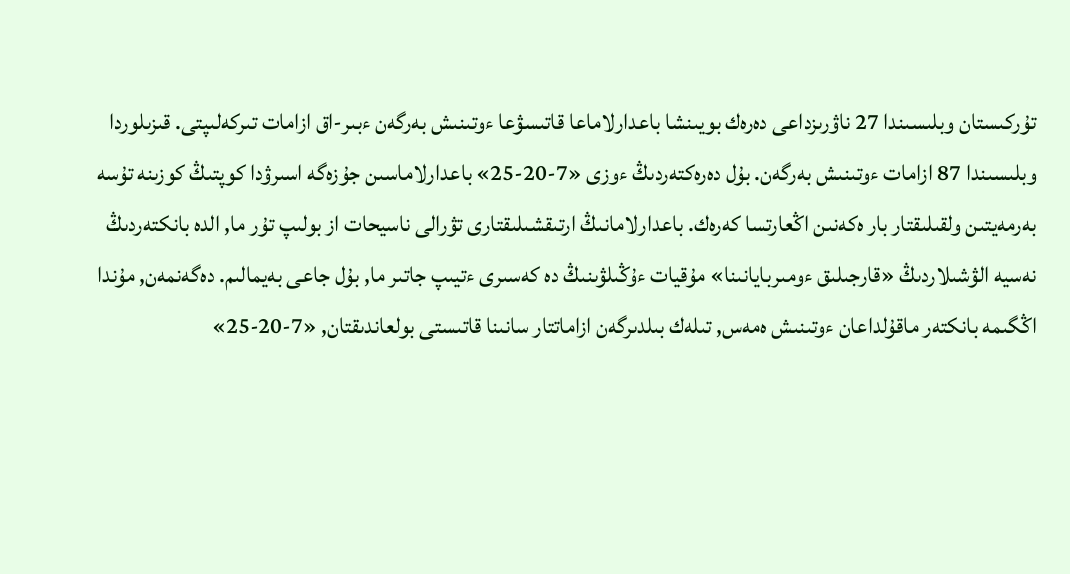تۇركىستان وبلىسىندا 27 ناۋرىزداعى دەرەك بويىنشا باعدارلاماعا قاتىسۋعا ءوتىنىش بەرگەن ءبىر-اق ازامات تىركەلىپتى. قىزىلوردا وبلىسىندا 87 ازامات ءوتىنىش بەرگەن. بۇل دەرەكتەردىڭ ءوزى «7-20-25» باعدارلاماسىن جۇزەگە اسىرۋدا كوپتىڭ كوزىنە تۇسە بەرمەيتىن ولقىلىقتار بار ەكەنىن اڭعارتسا كەرەك. باعدارلامانىڭ ارتىقشىلىقتارى تۋرالى ناسيحات از بولىپ تۇر ما, الدە بانكتەردىڭ نەسيە الۋشىلاردىڭ «قارجىلىق ءومىربايانىنا» مۇقيات ءۇڭىلۋىنىڭ دە كەسىرى ءتيىپ جاتىر ما, بۇل جاعى بەيمالىم. دەگەنمەن, مۇندا اڭگىمە بانكتەر ماقۇلداعان ءوتىنىش ەمەس, تىلەك بىلدىرگەن ازاماتتار سانىنا قاتىستى بولعاندىقتان, «7-20-25»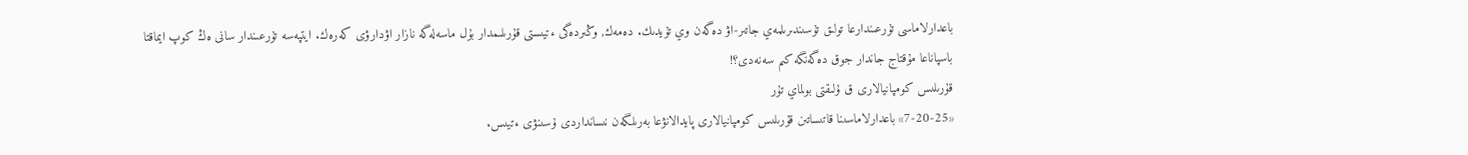باعدارلاماسى تۇرعىندارعا تولىق تۇسىندىرىلمەي جاتىر-اۋ دەگەن وي تۇيدىك. دەمەك, وڭىردەگى ءتيىستى قۇرىلىمدار بۇل ماسەلەگە نازار اۋدارۋى كەرەك. ايتپەسە تۇرعىندار سانى ەڭ كوپ ايماقتا باسپاناعا مۇقتاج جاندار جوق دەگەنگە كىم سەنەدى؟!
قۇرىلىس كومپانيالارى ق ۇلىقتى بولماي تۇر
«7-20-25» باعدارلاماسىنا قاتىساتىن قۇرىلىس كومپانيالارى پايدالانۋعا بەرىلگەن نىسانداردى ۇسىنۋى ءتيىس.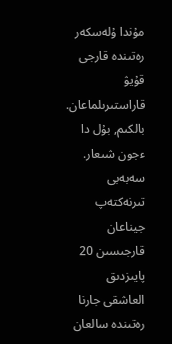مۇندا ۇلەسكەر رەتىندە قارجى قۇيۋ قاراستىرىلماعان. بالكىم, بۇل دا ءجون شىعار. سەبەبى تىرنەكتەپ جيناعان قارجىسىن 20 پايىزدىق العاشقى جارنا رەتىندە سالعان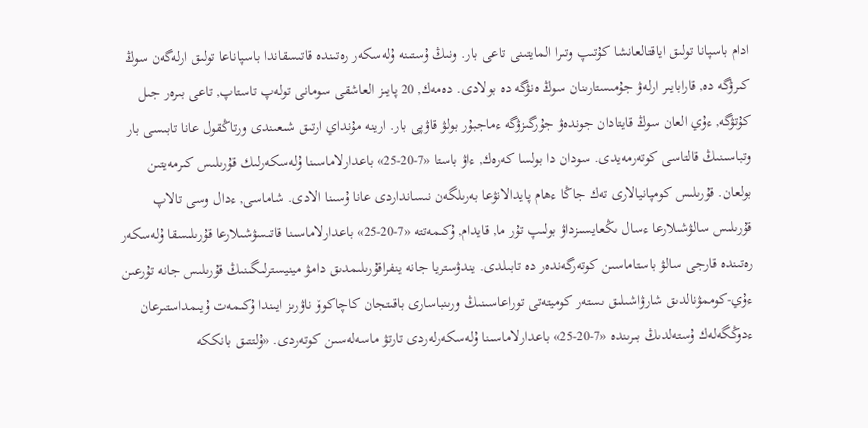ادام باسپانا تولىق اياقتالعانشا كۇتىپ وتىرا المايتىنى تاعى بار. ونىڭ ۇستىنە ۇلەسكەر رەتىندە قاتىسقاندا باسپاناعا تولىق ارلەگەن سوڭ كىرۋگە دە, قارابايىر ارلەۋ جۇمىستارىنان سوڭ ەنۋگە دە بولادى. دەمەك, 20 پايىز العاشقى سومانى تولەپ تاستاپ, تاعى بىرەر جىل كۇتۋگە, ءۇي العان سوڭ قايتادان جوندەۋ جۇرگىزۋگە ءماجبۇر بولۋ قاۋپى بار. ارينە مۇنداي ارتىق شىعىندى ورتاڭقول عانا تابىسى بار وتباسىنىڭ قالتاسى كوتەرمەيدى. سودان دا بولسا كەرەك, ءاۋ باستا «7-20-25» باعدارلاماسىنا ۇلەسكەرلىك قۇرىلىس كىرمەيتىن بولعان. قۇرىلىس كومپانيالارى تەك جاڭا ءھام پايدالانۋعا بەرىلگەن نىسانداردى عانا ۇسىنا الادى. شاماسى, ءدال وسى تالاپ قۇرىلىس سالۋشىلارعا ءسال ىڭعايسىزداۋ بولىپ تۇر ما, قايدام, ۇكىمەتتە «7-20-25» باعدارلاماسىنا قاتىسۋشىلارعا قۇرىلىسقا ۇلەسكەر رەتىندە قارجى سالۋ باستاماسىن كوتەرگەندەر دە تابىلدى. يندۋستريا جانە ينفراقۇرىلىمدىق دامۋ مينيسترلىگىنىڭ قۇرىلىس جانە تۇرعىن ءۇي-كوممۋنالدىق شارۋاشىلىق ىستەر كوميتەتى توراعاسىنىڭ ورىنباسارى باقىتجان كاچاكوۆ ناۋرىز ايىندا ۇكىمەت ۇيىمداستىرعان ءدوڭگەلەك ۇستەلدىڭ بىرىندە «7-20-25» باعدارلاماسىنا ۇلەسكەرلەردى تارتۋ ماسەلەسىن كوتەردى. «ۇلتتىق بانككە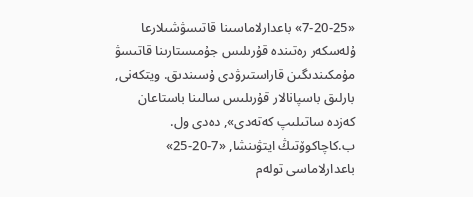«7-20-25» باعدارلاماسىنا قاتىسۋشىلارعا ۇلەسكەر رەتىندە قۇرىلىس جۇمىستارىنا قاتىسۋ مۇمكىندىگىن قاراستىرۋدى ۇسىندىق. ويتكەنى, بارلىق باسپانالار قۇرىلىس سالىنا باستاعان كەزدە ساتىلىپ كەتەدى», دەدى ول. ب.كاچاكوۆتىڭ ايتۋىنشا, «7-20-25» باعدارلاماسى تولەم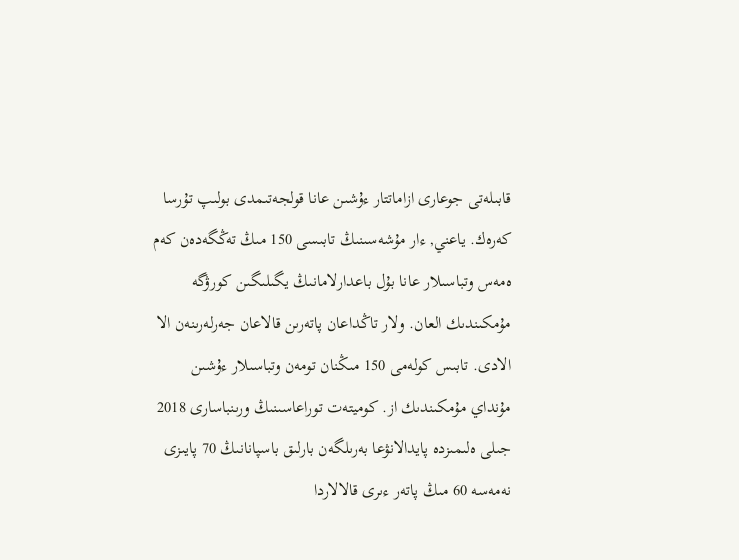قابىلەتى جوعارى ازاماتتار ءۇشىن عانا قولجەتىمدى بولىپ تۇرسا كەرەك. ياعني, ءار مۇشەسىنىڭ تابىسى 150 مىڭ تەڭگەدەن كەم ەمەس وتباسىلار عانا بۇل باعدارلامانىڭ يگىلىگىن كورۋگە مۇمكىندىك العان. ولار تاڭداعان پاتەرىن قالاعان جەرلەرىنەن الا الادى. تابىس كولەمى 150 مىڭنان تومەن وتباسىلار ءۇشىن مۇنداي مۇمكىندىك از. كوميتەت توراعاسىنىڭ ورىنباسارى 2018 جىلى ەلىمىزدە پايدالانۋعا بەرىلگەن بارلىق باسپانانىڭ 70 پايىزى نەمەسە 60 مىڭ پاتەر ءىرى قالالاردا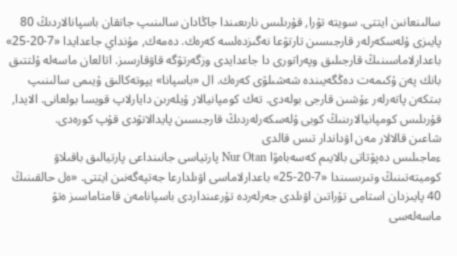سالىنعانىن ايتتى. سويتە تۇرا, قۇرىلىس نارىعىندا جاڭادان سالىنىپ جاتقان باسپانالاردىڭ 80 پايىزى ۇلەسكەرلەر قارجىسىن تارتۋعا نەگىزدەلسە كەرەك. دەمەك, مۇنداي جاعدايدا «7-20-25» باعدارلاماسىنىڭ قارجىلىق وپەراتورى دا جاعدايدى وزگەرتۋگە قاۋقارسىز. اتالعان ماسەلە ۇلتتىق بانك پەن ۇكىمەت دەڭگەيىندە شەشىلۋى كەرەك. ال «باسپانا» يپوتەكالىق ۇيىمى سالىنىپ بىتكەن پاتەرلەر ءۇشىن قارجى بولەدى. تەك كومپانيالار ۇيلەرىن دايارلاپ قويسا بولعانى. الايدا, قۇرىلىس كومپانيالارىنىڭ كوبى ۇلەسكەرلەردىڭ قارجىسىن پايدالانۋدى قۇپ كورەدى.
شاعىن قالالار مەن اۋداندار تىس قالدى
ءماجىلىس دەپۋتاتى بالايىم كەسەباەۆا Nur Otan پارتياسى جانىنداعى پارتيالىق باقىلاۋ كوميتەتىنىڭ وتىرىسىندا «7-20-25» باعدارلاماسى اۋىلدارعا جەتپەگەنىن ايتتى. «ەل حالقىنىڭ 40 پايىزدان استامى تۇراتىن اۋىلدى جەرلەردە تۇرعىنداردى باسپانامەن قامتاماسىز ەتۋ ماسەلەسى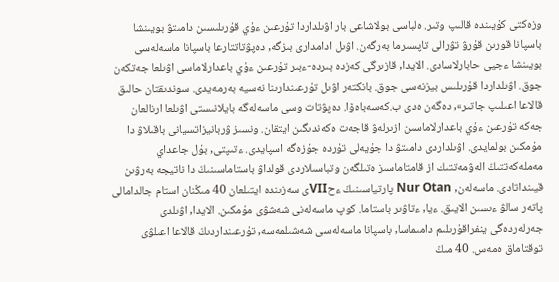وزەكتى كۇيىندە قالىپ وتىر. ەلباسى بولاشاعى بار اۋىلداردا تۇرعىن ءۇي قۇرىلىسىن دامىتۋ بويىنشا باسپانا قورىن قۇرۋ تۋرالى تاپسىرما بەرگەن. اۋىل ادامدارى بىزگە, دەپۋتاتتارعا باسپانا ماسەلەسى بويىنشا ءجيى حابارلاسادى. الايدا, قازىرگى كەزدە بىردە-ءبىر تۇرعىن ءۇي باعدارلاماسى اۋىلعا جەتكەن جوق. اۋىلداردا قۇرىلىس بيزنەسى جوق. بانكتەر اۋىل تۇرعىندارىنا نەسيە بەرمەيدى. سوندىقتان حالىق قالاعا اعىلىپ جاتىر», دەگەن ەدى ب.كەسەباەۆا. دەپۋتات وسى ماسەلەگە بايلانىستى اۋىلعا ارنالعان جەكە تۇرعىن ءۇي باعدارلاماسىن ازىرلەۋ قاجەت ەكەندىگىن ايتقان. ونسىز ۋربانيزاتسيانى باقىلاۋ دا مۇمكىن بولمايدى. اۋىلداردى دامىتۋ دا جۇيەلى تۇردە جۇزەگە اسپايدى. ءتىپتى, بۇل جاعداي مەملەكەتتىڭ الەۋمەتتىك از قامتاماسىز ەتىلگەن وتباسىلاردى قولداۋ باستاماسىنىڭ دا ناتيجە بەرۋىن قيىنداتادى. ماسەلەن, Nur Otan پارتياسىنىڭ ءحVIIى سەزىندە ايتىلعان 40 مىڭنان استام جالدامالى پاتەر سالۋ ءىسىن الايىق. ءيا, ءتاۋىر باستاما. كوپ ماسەلەنى شەشۋى مۇمكىن. الايدا, اۋىلدى جەرلەردەگى ينفراقۇرىلىم دامىماسا, باسپانا ماسەلەسى شەشىلمەسە, تۇرعىنداردىڭ قالاعا اعىلۋى توقتاماق ەمەس. 40 مىڭ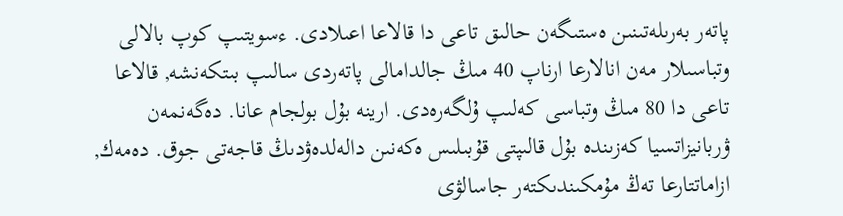پاتەر بەرىلەتىنىن ەستىگەن حالىق تاعى دا قالاعا اعىلادى. ءسويتىپ كوپ بالالى وتباسىلار مەن انالارعا ارناپ 40 مىڭ جالدامالى پاتەردى سالىپ بىتكەنشە, قالاعا تاعى دا 80 مىڭ وتباسى كەلىپ ۇلگەرەدى. ارينە بۇل بولجام عانا. دەگەنمەن ۋربانيزاتسيا كەزىندە بۇل قالىپتى قۇبىلىس ەكەنىن دالەلدەۋدىڭ قاجەتى جوق. دەمەك, ازاماتتارعا تەڭ مۇمكىندىكتەر جاسالۋى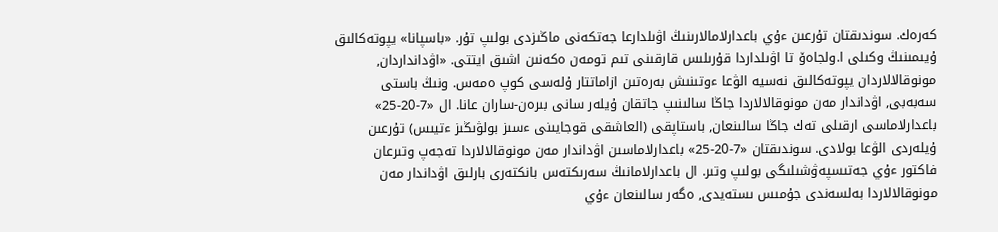كەرەك. سوندىقتان تۇرعىن ءۇي باعدارلامالارىنىڭ اۋىلدارعا جەتكەنى ماڭىزدى بولىپ تۇر. «باسپانا» يپوتەكالىق ۇيىمىنىڭ وكىلى ا.ولجاەۆ تا اۋىلداردا قۇرىلىس قارقىنى تىم تومەن ەكەنىن اشىق ايتتى. «اۋدانداردان, مونوقالالاردان يپوتەكالىق نەسيە الۋعا ءوتىنىش بەرەتىن ازاماتتار ۇلەسى كوپ ەمەس. ونىڭ باستى سەبەبى, اۋداندار مەن مونوقالالاردا جاڭا سالىنىپ جاتقان ۇيلەر سانى بىرەن-ساران عانا. ال «7-20-25» باعدارلاماسى ارقىلى تەك جاڭا سالىنعان, باستاپقى (العاشقى قوجايىنى ءسىز بولۋىڭىز ءتيىس) تۇرعىن ۇيلەردى الۋعا بولادى. سوندىقتان «7-20-25» باعدارلاماسىن اۋداندار مەن مونوقالالاردا تەجەپ وتىرعان فاكتور ءۇي جەتىسپەۋشىلىگى بولىپ وتىر. ال باعدارلامانىڭ سەرىكتەس بانكتەرى بارلىق اۋداندار مەن مونوقالالاردا بەلسەندى جۇمىس ىستەيدى, ەگەر سالىنعان ءۇي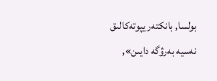بولسا, بانكتەر يپوتەكالىق نەسيە بەرۋگە دايىن»,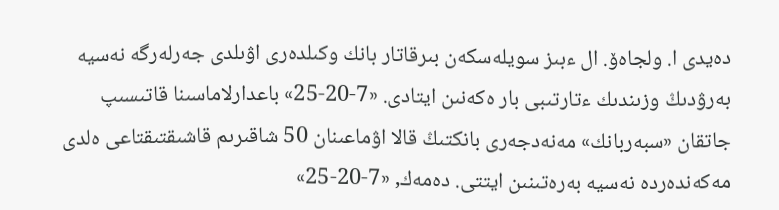دەيدى ا. ولجاەۆ. ال ءبىز سويلەسكەن بىرقاتار بانك وكىلدەرى اۋىلدى جەرلەرگە نەسيە بەرۋدىڭ وزىندىك ءتارتىبى بار ەكەنىن ايتادى. «7-20-25» باعدارلاماسىنا قاتىسىپ جاتقان «سبەربانك» مەنەدجەرى بانكتىڭ قالا اۋماعىنان 50 شاقىرىم قاشىقتىقتاعى ەلدى مەكەندەردە نەسيە بەرەتىنىن ايتتى. دەمەك, «7-20-25»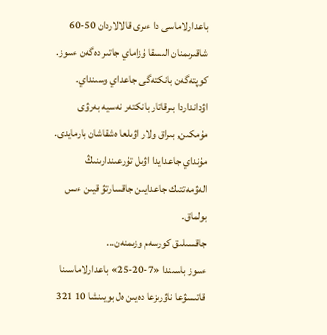باعدارلاماسى دا ءىرى قالالاردان 50-60 شاقىرىمنان الىسقا ۇزاماي جاتىر دەگەن ءسوز. كوپتەگەن بانكتەگى جاعداي وسىنداي. اۋدانداردا بىرقاتار بانكتەر نەسيە بەرۋى مۇمكىن, بىراق ولار اۋىلعا ەشقاشان بارمايدى. مۇنداي جاعدايدا اۋىل تۇرعىندارىنىڭ الەۋمەتتىك جاعدايىن جاقسارتۋ قيىن ءىس بولماق.
جاقسىلىق كورسەم وزىمنەن...
ءسوز باسىندا «7-20-25» باعدارلاماسىنا قاتىسۋعا ناۋرىزعا دەيىن ەل بويىنشا 10 321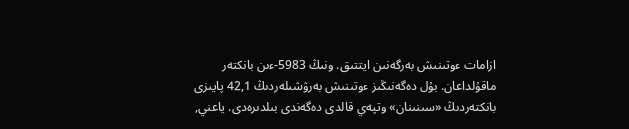ازامات ءوتىنىش بەرگەنىن ايتتىق. ونىڭ 5983-ءىن بانكتەر ماقۇلداعان. بۇل دەگەنىڭىز ءوتىنىش بەرۋشىلەردىڭ 42,1 پايىزى بانكتەردىڭ «سىنىنان» وتپەي قالدى دەگەندى بىلدىرەدى. ياعني,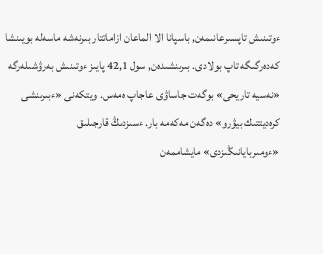ءوتىنىش تاپسىرعانىمەن, باسپانا الا الماعان ازاماتتار بىرنەشە ماسەلە بويىنشا كەدەرگىگە تاپ بولادى. بىرىنشىدەن, سول 42,1 پايىز ءوتىنىش بەرۋشىلەرگە «نەسيە تاريحى» بوگەت جاساۋى عاجاپ ەمەس. ويتكەنى «ءبىرىنشى كرەديتتىك بيۋرو» دەگەن مەكەمە بار. ءسىزدىڭ قارجىلىق «ءومىربايانىڭىزدى» مايشاممەن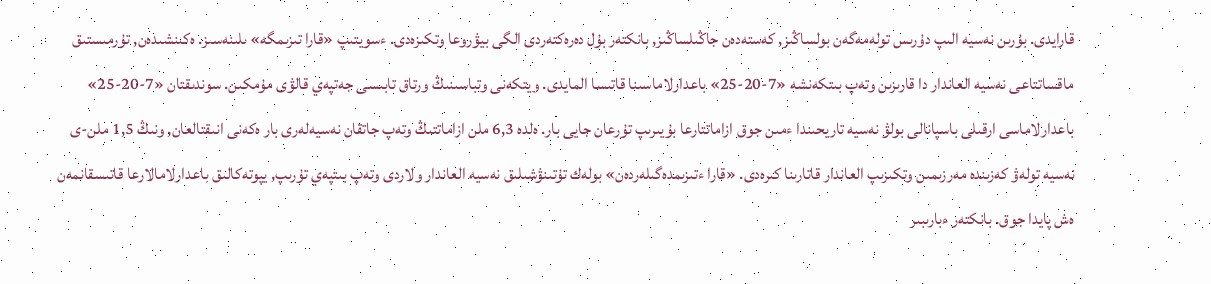قارايدى. بۇرىن نەسيە الىپ دۇرىس تولەمەگەن بولساڭىز, كەستەدەن جاڭىلساڭىز, بانكتەر بۇل دەرەكتەردى الگى بيۋروعا وتكىزەدى. ءسويتىپ «قارا تىزىمگە» ىلىنەسىز. ەكىنشىدەن, تۇرمىستىق ماقساتتاعى نەسيە العاندار دا قارىزىن وتەپ بىتكەنشە «7-20-25» باعدارلاماسىنا قاتىسا المايدى. ويتكەنى وتباسىنىڭ ورتاق تابىسى جەتپەي قالۋى مۇمكىن. سوندىقتان «7-20-25» باعدارلاماسى ارقىلى باسپانالى بولۋ نەسيە تاريحىندا ءمىن جوق ازاماتتارعا بۇيىرىپ تۇرعان جايى بار. ەلدە 6,3 ملن ازاماتتىڭ وتەپ جاتقان نەسيەلەرى بار ەكەنى انىقتالعان, ونىڭ 1,5 ملن-ى نەسيە تولەۋ كەزىندە مەرزىمىن وتكىزىپ العاندار قاتارىنا كىرەدى. «قارا ءتىزىمدەگىلەردەن» بولەك تۇتىنۋشىلىق نەسيە العاندار ولاردى وتەپ بىتپەي تۇرىپ, يپوتەكالىق باعدارلامالارعا قاتىسقانمەن ەش پايدا جوق. بانكتەر ءبارىبىر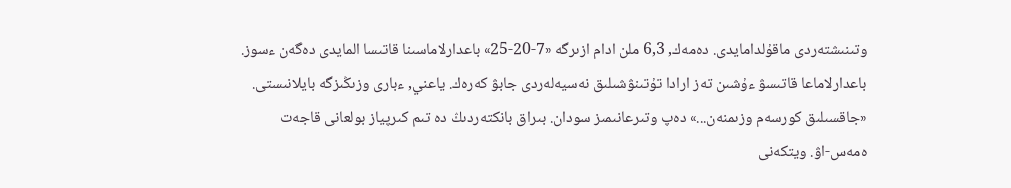وتىنىشتەردى ماقۇلدامايدى. دەمەك, 6,3 ملن ادام ازىرگە «7-20-25» باعدارلاماسىنا قاتىسا المايدى دەگەن ءسوز. باعدارلاماعا قاتىسۋ ءۇشىن تەز ارادا تۇتىنۋشىلىق نەسيەلەردى جابۋ كەرەك. ياعني, ءبارى وزىڭىزگە بايلانىستى. «جاقسىلىق كورسەم وزىمنەن...» دەپ وتىرعانىمىز سودان. بىراق بانكتەردىڭ دە تىم كىرپياز بولعانى قاجەت ەمەس-اۋ. ويتكەنى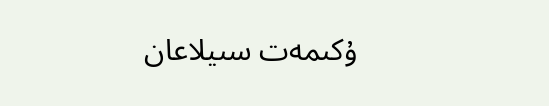ۇكىمەت سىيلاعان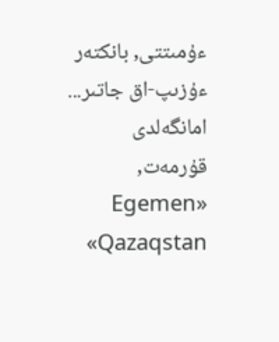ءۇمىتتى, بانكتەر ءۇزىپ-اق جاتىر...
امانگەلدى قۇرمەت, «Egemen Qazaqstan»